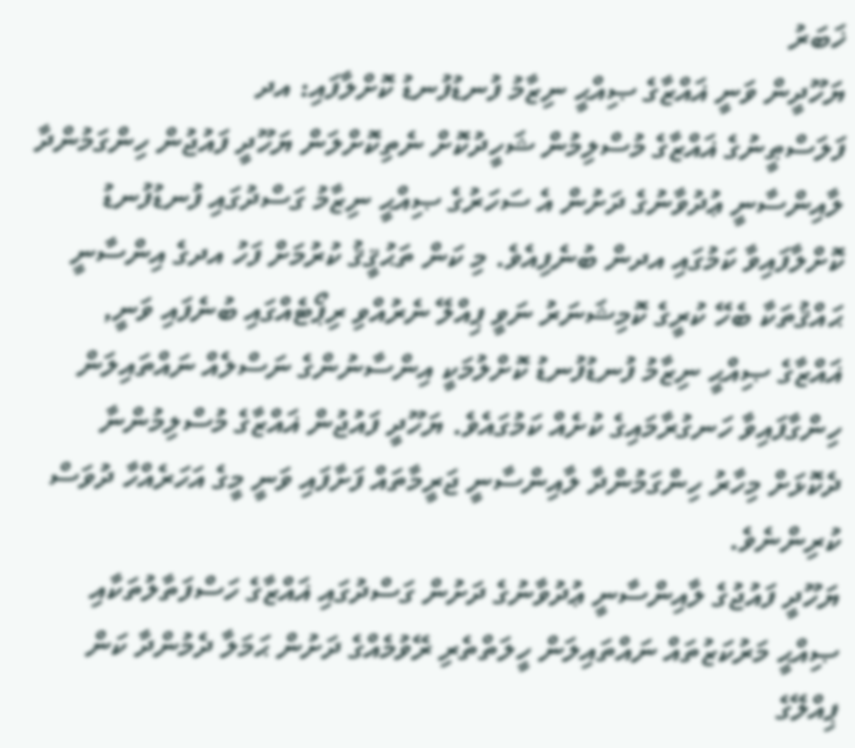ޚަބަރު
ޔަހޫދީން ވަނީ ޣައްޒާގެ ޞިއްޙީ ނިޒާމު ފުނޑުފުނޑު ކޮށްލާފައި: އދ
ފަލަސްޠީނުގެ ޣައްޒާގެ މުސްލިމުން ޝަހީދުކޮށް ނެތިކޮށްލަން ޔަހޫދީ ފައުޖުން ހިންގަމުންދާ ލާއިންސާނީ ޢުދުވާނުގެ ދަށުން އެ ސަހަރުގެ ޞިއްޙީ ނިޒާމު ގަސްދުގައި ފުނޑުފުނޑު ކޮށްލާފައިވާ ކަމުގައި އދން ބުނެފިއެވެ. މި ކަން ތަޙުޤީޤު ކުރުމަށް ފަހު އދގެ އިންސާނީ ޙައްޤުތަކާ ބެހޭ ކުރީގެ ކޮމިޝަނަރު ނަވީ ޕިއްލޭ ނެރުއްވި ރިޕޯޓެއްގައި ބުނެފައި ވަނީ, ޣައްޒާގެ ޞިއްޙީ ނިޒާމު ފުނޑުފުނޑު ކޮށްލުމަކީ އިންސާނުންގެ ނަސްލެއް ނައްތައިލަން ހިންގާފައިވާ ހަނގުރާމައިގެ ކުށެއް ކަމުގައެވެ. ޔަހޫދީ ފައުޖުން ޣައްޒާގެ މުސްލިމުންނާ ދެކޮޅަށް މިހާރު ހިންގަމުންދާ ލާއިންސާނީ ޖަރީމާތައް ފަށާފައި ވަނީ މީގެ އަހަރެއްހާ ދުވަސް ކުރިންނެވެ.
ޔަހޫދީ ފައުޖުގެ ލާއިންސާނީ ޢުދުވާނުގެ ދަށުން ގަސްދުގައި ޣައްޒާގެ ހަސްފަތާލުތަކާއި ޞިއްޙީ މަރުކަޒުތައް ނައްތައިލަން ހީލަތްތެރި ރޭވުމެއްގެ ދަށުން ޙަމަލާ ދެމުންދާ ކަން ޕިއްލޭގެ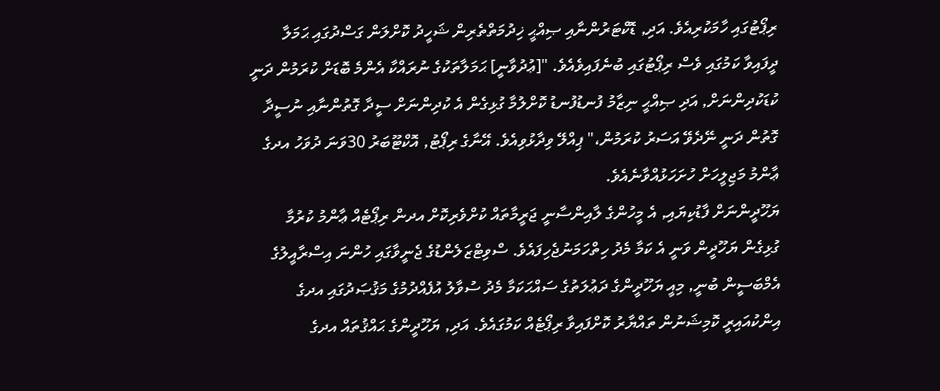ރިޕޯޓުގައި ހާމަކުރިއެވެ. އަދި, ޑޮކްޓަރުންނާއި ޞިއްޙީ ޚިދުމަތްތެރިން ޝަހީދު ކޮށްލަން ގަސްދުގައި ޙަމަލާ ދީފައިވާ ކަމުގައި ވެސް ރިޕޯޓުގައި ބުނެފައިވެއެވެ. "[ޢުދުވާނީ] ޙަމަލާތަކުގެ ނުރައްކާ އެންމެ ބޮޑަށް ކުރަމުން ދަނީ ކުޑަކުދިންނަށް, އަދި ޞިއްޙީ ނިޒާމު ފުނޑުފުނޑު ކޮށްލުމާ ގުޅިގެން އެ ކުދިންނަށް ސީދާ ގޮތުންނާއި ނުސީދާ ގޮތުން ދަނީ ނޭދެވޭ އަސަރު ކުރަމުން،" ޕިއްލޭ ވިދާޅުވިއެވެ. އޭނާގެ ރިޕޯޓު, އޮކްޓޫބަރު 30ވަނަ ދުވަހު އދގެ ޢާންމު މަޖިލީހަށް ހުށަހަޅުއްވާނެއެވެ.
ޔަހޫދީންނަށް ފާޑުކިޔައި, އެ މީހުންގެ ލާއިންސާނީ ޖަރީމާތައް ކުށްވެރިކޮށް އދން ރިޕޯޓެއް ޢާންމު ކުރުމާ ގުޅިގެން ޔަހޫދީން ވަނީ އެ ކަމާ މެދު ހިތްހަމަނުޖެހިފައެވެ. ސްވިޓްޒަލެންޑުގެ ޖެނީވާގައި ހުންނަ އިސްރާއީލުގެ އެމްބަސީން ބުނީ, މިއީ ޔަހޫދީންގެ ދަޢުލަތުގެ ސައްޙަކަމާ މެދު ސުވާލު އުފެއްދުމުގެ މަޤުޞަދުގައި އދގެ އިންކުއައިރީ ކޮމިޝަނުން ތައްޔާރު ކޮށްފައިވާ ރިޕޯޓެއް ކަމުގައެވެ. އަދި, ޔަހޫދީންގެ ޙައްޤުތައް އދގެ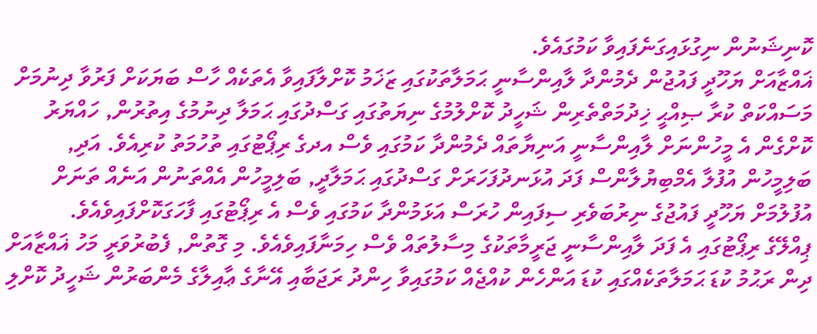ކޮނިޝަނުން ނިގުޅައިގަނެފައިވާ ކަމުގައެވެ.
ޣައްޒާއަށް ޔަހޫދީ ފައުޖުން ދެމުންދާ ލާއިންސާނީ ޙަމަލާތަކުގައި ޒަޚަމު ކޮށްލާފައިވާ އެތަކެއް ހާސް ބަޔަކަށް ފަރުވާ ދިނުމަށް މަސައްކަތް ކުރާ ޞިއްޙީ ޚިދުމަތްތެރިން ޝަހީދު ކޮށްލުމުގެ ނިޔަތުގައި ގަސްދުގައި ޙަމަލާ ދިނުމުގެ އިތުރުން, ހައްޔަރު ކޮށްގެން އެ މީހުންނަށް ލާއިންސާނީ އަނިޔާތައް ދެމުންދާ ކަމުގައި ވެސް އދގެ ރިޕޯޓުގައި ތުހުމަތު ކުރިއެވެ. އަދި, ބަލިމީހުން އުފުލާ އެމްބިޔުލާންސް ފަދަ އުޅަނދުފަހަރަށް ގަސްދުގައި ޙަމަލާދީ, ބަލިމީހުން އެއްތަނުން އަނެއް ތަނަށް އުފުލުމަށް ޔަހޫދީ ފައުޖުގެ ނިރުބަވެރި ސިފައިން ހުރަސް އަޅަމުންދާ ކަމުގައި ވެސް އެ ރިޕޯޓުގައި ފާހަގަކޮށްފައިވެއެވެ.
ޕިއްލޭގެ ރިޕޯޓުގައި އެ ފަދަ ލާއިންސާނީ ޖަރީމާތަކުގެ މިސާލުތައް ވެސް ހިމަނާފައިވެއެވެ. މި ގޮތުން, ފެބުރުވަރީ މަހު ޣައްޒާއަށް ދިން ރަޙުމު ކުޑަ ޙަމަލާތަކެއްގައި ކުޑަ އަންހެން ކުއްޖެއް ކަމުގައިވާ ހިންދު ރަޖަބާއި އޭނާގެ ޢާއިލާގެ މެންބަރުން ޝަހީދު ކޮށްލި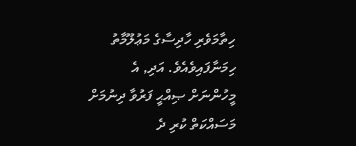ހިތާމަވެރި ހާދިސާގެ މަޢުލޫމާތު ހިމަނާފައިވެއެވެ. އަދި, އެ މީހުންނަށް ޞިއްޙީ ފަރުވާ ދިނުމަށް މަސައްކަތް ކުރި ދެ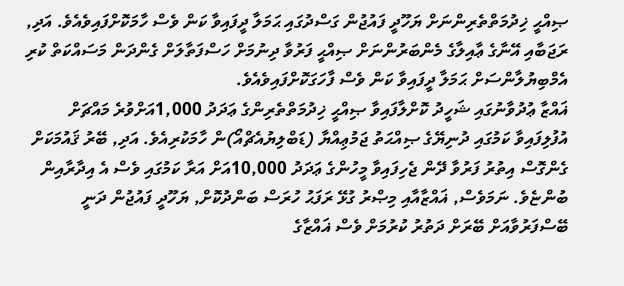ޞިއްޙީ ޚިދުމަތްތެރިންނަށް ޔަހޫދީ ފައުޖުން ގަސްދުގައި ޙަމަލާ ދީފައިވާ ކަން ވެސް ހާމަކޮށްފައިވެއެވެ. އަދި, ރަޖަބާއި އޭނާގެ ޢާއިލާގެ މެންބަރުންނަށް ޞިއްޙީ ފަރުވާ ދިނުމަށް ހަސްފަތާލަށް ގެންދަން މަސައްކަތް ކުރި އެމްބިޔުލާންސަށް ޙަމަލާ ދީފައިވާ ކަން ވެސް ފާހަގަކޮށްފައިވެއެވެ.
ޣައްޒާ ޢުދުވާނުގައި ޝަހީދު ކޮށްލާފައިވާ ޞިއްޙީ ޚިދުމަތްތެރިންގެ ޢަދަދު 1,000އަށްވުރެ މައްޗަށް އުފުލިފައިވާ ކަމުގައި ދުނިޔޭގެ ޞިއްޙަތު ޖަމުޢިއްޔާ (ޑަބްލިޔުއެޗްއޯ)ން ހާމަކުރިއެވެ. އަދި, ބޭރު ޤައުމަކަށް ގެންގޮސް އިތުރު ފަރުވާ ދޭން ޖެހިފައިވާ މީހުންގެ ޢަދަދު 10,000އަށް އަރާ ކަމުގައި ވެސް އެ އިދާރާއިން ބުންޏެވެ. ނަމަވެސް, ޣައްޒާއާއި މިޞްރު ގުޅޭ ރަފަޙު ހުރަސް ބަންދުކޮށް, ޔަހޫދީ ފައުޖުން ދަނީ ބޭސްފަރުވާއަށް ބޭރަށް ދަތުރު ކުރުމަށް ވެސް ޣައްޒާގެ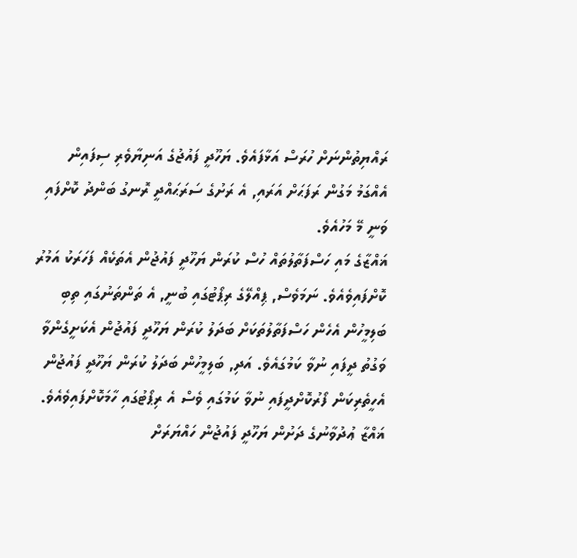ރައްޔިތުންނަށް ހުރަސް އަޅާފައެވެ. ޔަހޫދީ ފައުޖުގެ އަނިޔާވެރި ސިފައިން އެއްގަމު މަގުން ރަފަޙަށް އަރައި, އެ ރަށުގެ ސަރަޙައްދީ ރޮނގު ބަންދު ކޮށްފައި ވަނީ މޭ މަހުއެވެ.
ޣައްޒާގެ މައި ހަސްފަތާލުތައް ހުސް ކުރަން ޔަހޫދީ ފައުޖުން އެތަކެއް ފަހަރަކު އަމުރު ކޮށްފައިވެއެވެ. ނަމަވެސް, ޕިއްލޭގެ ރިޕޯޓުގައި ބުނީ, އެ ތަންތަނުގައި ތިބި ބަލިމީހުން އެހެން ހަސްފަތާލުތަކަށް ބަދަލު ކުރަން ޔަހޫދީ ފައުޖުން އެކަށީގެންވާ ވަގުތު ދީފައި ނުވާ ކަމުގައެވެ. އަދި, ބަލިމީހުން ބަދަލު ކުރަން ޔަހޫދީ ފައުޖުން އެހީތެރިކަން ފޯރުކޮށްދީފައި ނުވާ ކަމުގައި ވެސް އެ ރިޕޯޓުގައި ހާމަކޮށްފައިވެއެވެ.
ޣައްޒާ ޢުދުވާނުގެ ދަށުން ޔަހޫދީ ފައުޖުން ހައްޔަރަށް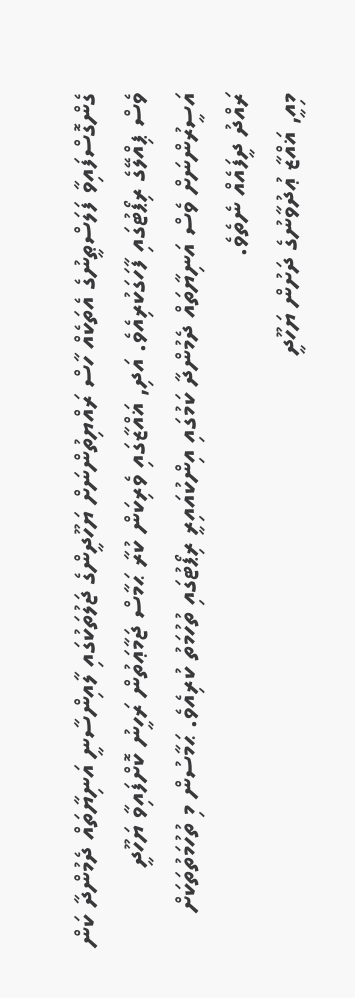ގެންގޮސްފައިވާ ފަލަސްޠީނުގެ އެތަކެއް ހާސް ރައްޔިތުންނަށް ޔަހޫދީންގެ ޖަލުތަކުގައި ލާއިންސާނީ އަނިޔާތައް ދެމުންދާ ކަން ވެސް ޕިއްލޭގެ ރިޕޯޓުގައި ފާހަގަކުރިއެވެ. އަދި, ޣައްޒާގައި ވެރިކަން ކުރާ ޙަމާސް ޖަމާޢަތުން ރަހީނު ކޮށްފައިވާ ޔަހޫދީ އަސީރުންނަށް ވެސް އަނިޔާތައް ދެމުންދާ ކަމުގައި އިންކުއައިރީ ރިޕޯޓުގައި ތުހުމަތު ކުރިއެވެ. ޙަމާސުން މި ތުހުމަތުތަކަށް ރައްދު ދީފައެއް ނެތެވެ.
މިއީ, ޣައްޒާ ޢުދުވާނުގެ ދަށުން ޔަހޫދީ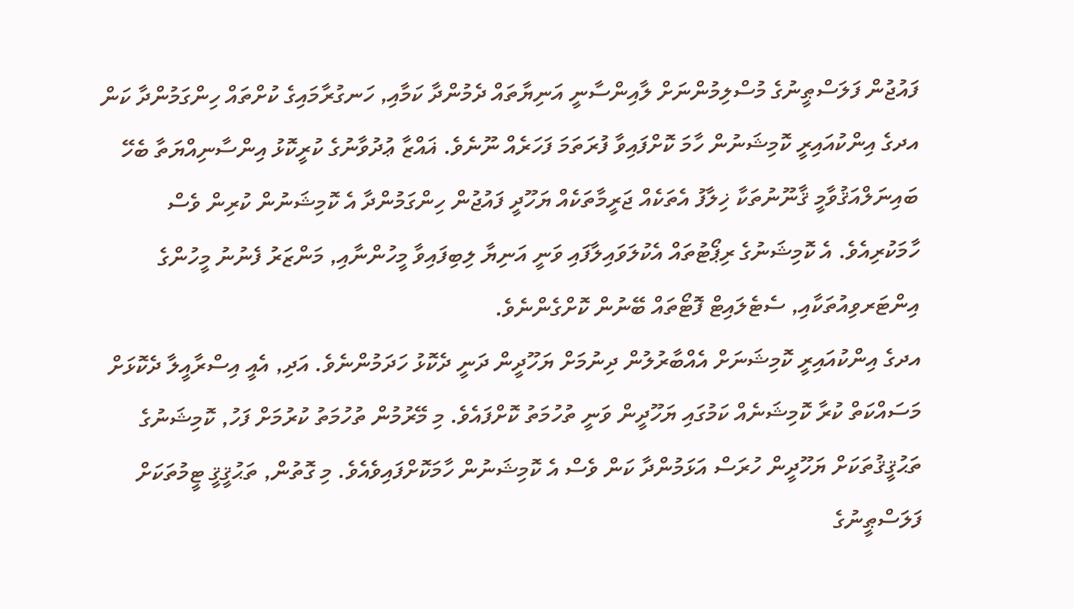ފައުޖުން ފަލަސްޠީނުގެ މުސްލިމުންނަށް ލާއިންސާނީ އަނިޔާތައް ދެމުންދާ ކަމާއި, ހަނގުރާމައިގެ ކުށްތައް ހިންގަމުންދާ ކަން އދގެ އިންކުއައިރީ ކޮމިޝަނުން ހާމަ ކޮށްފައިވާ ފުރަތަމަ ފަހަރެއް ނޫނެވެ. ޣައްޒާ ޢުދުވާނުގެ ކުރީކޮޅު އިންސާނިއްޔަތާ ބެހޭ ބައިނަލްއަޤުވާމީ ޤާނޫނުތަކާ ޚިލާފު އެތަކެއް ޖަރީމާތަކެއް ޔަހޫދީ ފައުޖުން ހިންގަމުންދާ އެ ކޮމިޝަނުން ކުރިން ވެސް ހާމަކުރިއެވެ. އެ ކޮމިޝަނުގެ ރިޕޯޓުތައް އެކުލަވައިލާފައި ވަނީ އަނިޔާ ލިބިފައިވާ މީހުންނާއި, މަންޒަރު ފެނުނު މީހުންގެ އިންޓަރވިއުތަކާއި, ސެޓެލައިޓް ފޮޓޯތައް ބޭނުން ކޮށްގެންނެވެ.
އދގެ އިންކުއައިރީ ކޮމިޝަނަށް އެއްބާރުލުން ދިނުމަށް ޔަހޫދީން ދަނީ ދެކޮޅު ހަދަމުންނެވެ. އަދި, އެއީ އިސްރާއީލާ ދެކޮޅަށް މަސައްކަތް ކުރާ ކޮމިޝަނެއް ކަމުގައި ޔަހޫދީން ވަނީ ތުހުމަތު ކޮށްފައެވެ. މި މޭރުމުން ތުހުމަތު ކުރުމަށް ފަހު, ކޮމިޝަނުގެ ތަޙުޤީޤުތަކަށް ޔަހޫދީން ހުރަސް އަޅަމުންދާ ކަން ވެސް އެ ކޮމިޝަނުން ހާމަކޮށްފައިވެއެވެ. މި ގޮތުން, ތަޙުޤީޤީ ޓީމުތަކަށް ފަލަސްޠީނުގެ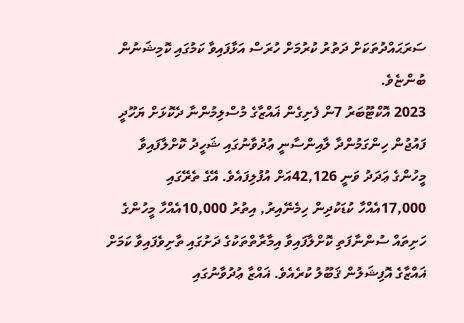ސަރަޙައްދުތަކަށް ދަތުރު ކުރުމަށް ހުރަސް އަޅާފައިވާ ކަމުގައި ކޮމިޝަނުން ބުންޏެވެ.
2023 އޮކްޓޫބަރު 7ން ފެށިގެން ޣައްޒާގެ މުސްލިމުންނާ ދެކޮޅަށް ޔަހޫދީ ފައުޖުން ހިންގަމުންދާ ލާއިންސާނީ ޢުދުވާނުގައި ޝަހީދު ކޮށްލާފައިވާ މީހުންގެ ޢަދަދު ވަނީ 42,126އަށް އުފުލިފައެވެ. އޭގެ ތެރޭގައި 17,000އެއްހާ ކުޑަކުދިން ހިމެނޭއިރު, އިތުރު 10,000އެއްހާ މީހުންގެ ހަށިތައް ސުންނާފަތި ކޮށްލާފައިވާ އިމާރާތްތަކުގެ ދަށުގައި ތާށިވެފައިވާ ކަމަށް ޣައްޒާގެ އޮފިޝަލުން ޤަބޫލު ކުރެއެވެ. ޣައްޒާ ޢުދުވާނުގައި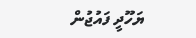ޔަހޫދީ ފައުޖުން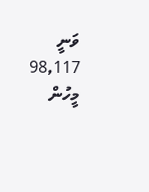ވަނީ 98,117 މީހުން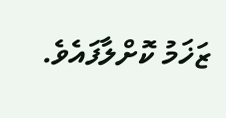ޒަޚަމު ކޮށްލާފައެވެ.